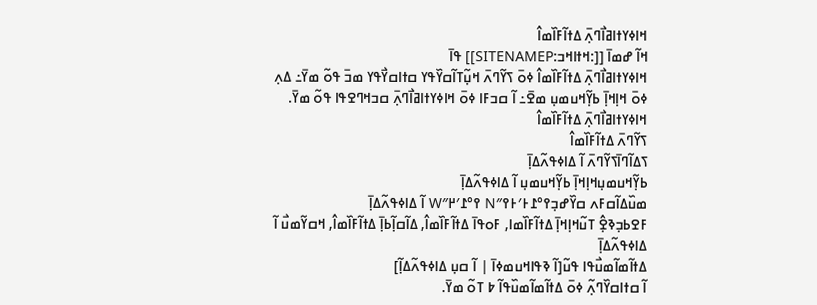ߞߊߦߌߙߊߥߊ߯ߣߍ߲߫ ߡߙߊ߬ߓߊ߰ߘߊ߮
ߞߊ߬ ߝߘߊ߫ [[:ߞߙߊߞߏ:SITENAMEP]] ߟߊ߫
ߞߊߦߌߙߊߥߊ߯ߣߍ߲߫ ߡߙߊ߬ߓߊ߰ߘߊ߮ ߦߋ߫ ߖߌ߬ߣߍ߫ ߞߎ߲߬ߠߊ߬ߛߌ߰ߟߌ ߛߙߊߛߌ߯ߟߌ ߘߏ߫ ߟߋ߬ ߘߌ߫߸ ߡߍ߲ ߦߋ߫ ߞߊ߲ߞߊ߲߫ ߕߌ߲߬ߞߎߘߎ߲ ߘߐ߫߸ ߊ߬ ߛߏߓߊ ߦߋ߫ ߞߊߦߌߙߊߥߊ߯ߣߍ߲߫ ߛߏߞߣߐߟߊ ߟߋ߬ ߘߌ߫.
ߞߊߦߌߙߊߥߊ߯ߣߍ߲߫ ߡߙߊ߬ߓߊ߰ߘߊ߮
ߖߌ߬ߣߍ߫ ߡߙߊ߬ߓߊ߰ߘߊ߮
ߖߡߊ߬ߣߊ߫ߖߌ߬ߣߍ߫ ߊ߬ ߡߊߦߟߍ߬ߡߊ߲߫
ߕߌ߲߬ߞߎߘߎ߲ߞߊ߲ߞߊ߲߫ ߕߌ߲߬ߞߎߘߎ߲ ߊ߬ ߡߊߦߟߍ߬ߡߊ߲߫
ߘߎ߰ߡߊ߬ߛߓߍ ߛߌ߰ߝߏ߲߉°߁߅′߅߉″N ߉°߁′߂″W ߊ߬ ߡߊߦߟߍ߬ߡߊ߲߫
ߓߐߕߏ߲ߢߐ߲߮ ߠߎ߬ߞߊ߲ߞߊ߲߫ ߡߙߊ߬ߓߊ߰ߘߊ, ߓߋߟߊ߫ ߡߙߊ߬ߓߊ߰ߘߊ߮, ߡߊ߬ߛߊ߲߬ߕߊ߲߫ ߡߙߊ߬ߓߊ߰ߘߊ߮, ߞߛߌ߬ߘߎ߯ ߊ߬ ߡߊߦߟߍ߬ߡߊ߲߫
ߡߙߊ߬ߘߊ߬ߘߎ߯ߟߊ ߟߎ߬[ߊ߬ ߢߟߊߞߎߘߦߊ߫ | ߊ߬ ߛߎ߲ ߡߊߦߟߍ߬ߡߊ߲߬]
ߊ߬ ߛߙߊߛߌ߰ߣߍ߲߬ ߦߋ߫ ߡߙߊ߬ߘߊ߬ߘߎ߰ߟߊ߬ ߈ ߠߋ߬ ߘߌ߫.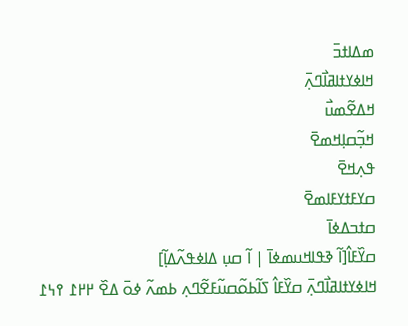ߘߡߊߙߏ߫
ߞߊߦߌߙߊߥߊ߯ߣߍ߲߫
ߞߡߐ߬ߘߎ߯
ߞߏ߲߬ߛߊ߲ߞߘߐ߫
ߟߍ߲ߞߐ߫
ߛߌߓߙߌߓߊߘߐ߫
ߛߙߏߡߦߊ߫
ߛߌ߰ߓߊ߮[ߊ߬ ߢߟߊߞߎߘߦߊ߫ | ߊ߬ ߛߎ߲ ߡߊߦߟߍ߬ߡߊ߲߬]
ߞߊߦߌߙߊߥߊ߯ߣߍ߲߫ ߛߌ߰ߓߊ߮ ߖߊ߬ߕߋ߬ߛߎ߬ߓߐ߬ߣߍ߲ ߕߘߍ߬ ߦߋ߫ ߡߐ߰ ߂߂߁ ߉߆߁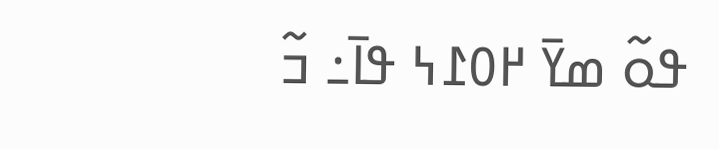ߟߋ߬ ߘߌ߫ ߂߀߁߆ ߟߊ߫߸ ߏ߬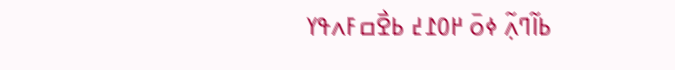ߕߊ߬ߣߍ߲߬ ߦߋ߫ ߂߀߁߄ ߕߐ߯ߛߓߍߟߌ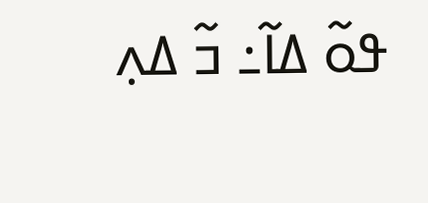ߟߋ߬ ߡߊ߬߸ ߏ߬ ߡߍ߲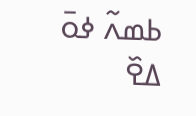ߕߘߍ߬ ߦߋ߫ ߡߐ߰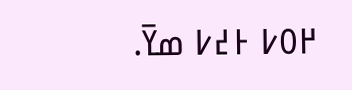߂߀߇ ߅߄߇ ߘߌ߫.